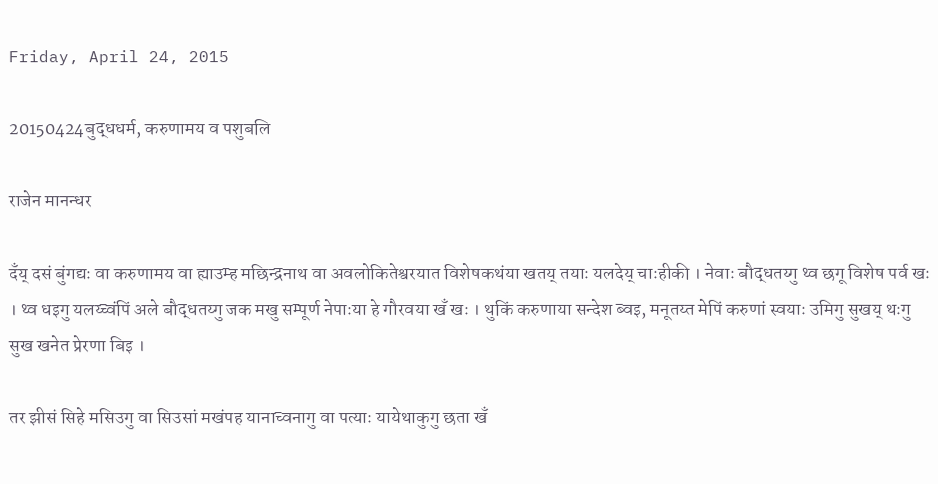Friday, April 24, 2015

20150424बुद्धधर्म, करुणामय व पशुबलि

राजेन मानन्धर

दँय् दसं बुंगद्यः वा करुणामय वा ह्याउम्ह मछिन्द्रनाथ वा अवलोकितेश्वरयात विशेषकथंया खतय् तयाः यलदेय् चाःहीकी । नेवाः बौद्धतय्गु थ्व छगू विशेष पर्व खः । थ्व धइगु यलय्च्वंपिं अले बौद्धतय्गु जक मखु सम्पूर्ण नेपाःया हे गौरवया खँ खः । थुकिं करुणाया सन्देश ब्वइ, मनूतय्त मेपिं करुणां स्वयाः उमिगु सुखय् थःगु सुख खनेत प्रेरणा बिइ ।

तर झीसं सिहे मसिउगु वा सिउसां मखंपह यानाच्वनागु वा पत्याः यायेथाकुगु छता खँ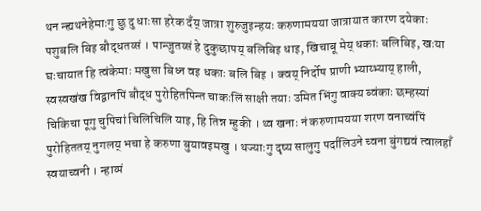थन न्ह्यथनेहेमाःगु छु दु धाःसा हरेक दँय् जात्रा शुरुजुइन्हयः करुणामयया जात्रायात कारण दयेकाः पशुबलि बिइ बौद्धतय्सं । पान्जुतय्सं हे दुकुछापय् बलिबिइ धाइ, खिचाबू मेय् धकाः बलिबिइ, खःया घःचायात हि त्वंकेमाः मखुसा बिध्न वइ धकाः बलि बिइ । क्वय् निर्दोष प्राणी भ्याय्भ्याय् हाली, स्वस्वखंख विद्वानपिं बौद्ध पुरोहितपिन्त चाकःलिं साक्षी तयाः उमित भिंगु वाक्य ब्वंकाः छम्हस्यां चिकिचा पूगु चुपिचां चिलिचिलि याइ, हि तिन्न म्हुकी । थ्व खनाः नं करुणामयया शरण वनाच्वंपिं पुरोहिततय् नुगलय् भचा हे करुणा बुयावइमखु । थज्याःगु दृष्य सालुगु पर्दालिउने च्वना बुंगद्यवं त्वालहाँ स्वयाच्वनी । न्हाय्पं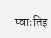प्वाःतिइ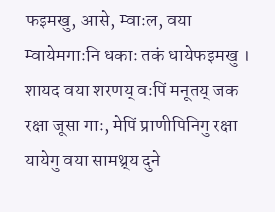फइमखु, आसे, म्वाःल, वया म्वायेमगाःनि धकाः तकं धायेफइमखु । शायद वया शरणय् वःपिं मनूतय् जक रक्षा जूसा गाः, मेपिं प्राणीपिनिगु रक्षा यायेगु वया सामथ्र्य दुने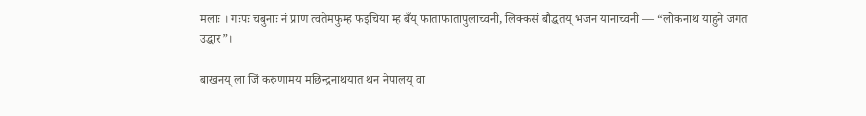मलाः । गःपः चबुनाः नं प्राण त्वतेमफुम्ह फइचिया म्ह बँय् फाताफातापुलाच्वनी, लिक्कसं बौद्धतय् भजन यानाच्वनी — “लोकनाथ याहुने जगत उद्धार”।

बाखनय् ला जिं करुणामय मछिन्द्रनाथयात थन नेपालय् वा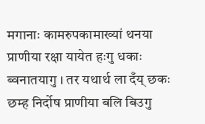मगानाः कामरुपकामाख्यां थनया प्राणीया रक्षा यायेत हःगु धकाः ब्वनातयागु । तर यथार्थ ला दँय् छकः छम्ह निर्दोष प्राणीया बलि बिउगु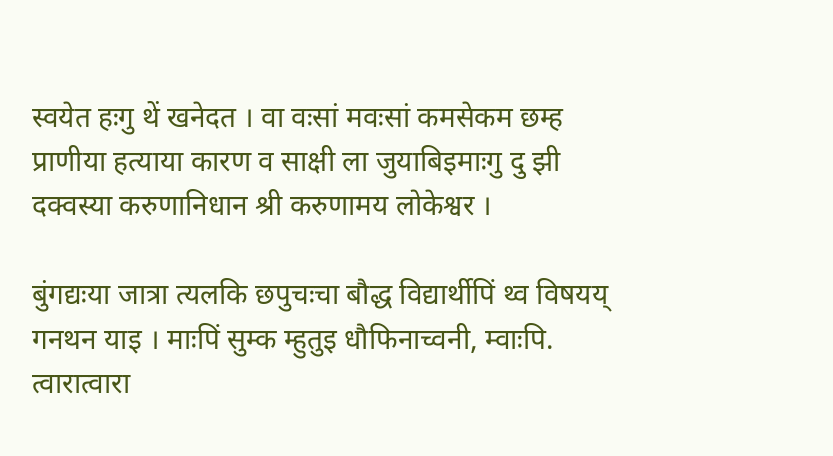स्वयेत हःगु थें खनेदत । वा वःसां मवःसां कमसेकम छम्ह प्राणीया हत्याया कारण व साक्षी ला जुयाबिइमाःगु दु झी दक्वस्या करुणानिधान श्री करुणामय लोकेश्वर ।

बुंगद्यःया जात्रा त्यलकि छपुचःचा बौद्ध विद्यार्थीपिं थ्व विषयय् गनथन याइ । माःपिं सुम्क म्हुतुइ धौफिनाच्वनी, म्वाःपि. त्वारात्वारा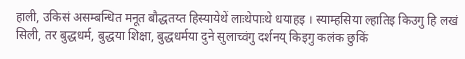हाली, उकिसं असम्बन्धित मनूत बौद्धतय्त हिस्यायेथें लाःथेपाःथे धयाहइ । स्याम्हसिया ल्हातिइ किउगु हि लखं सिली, तर बुद्धधर्म, बुद्धया शिक्षा, बुद्धधर्मया दुने सुलाच्वंगु दर्शनय् किइगु कलंक छुकिं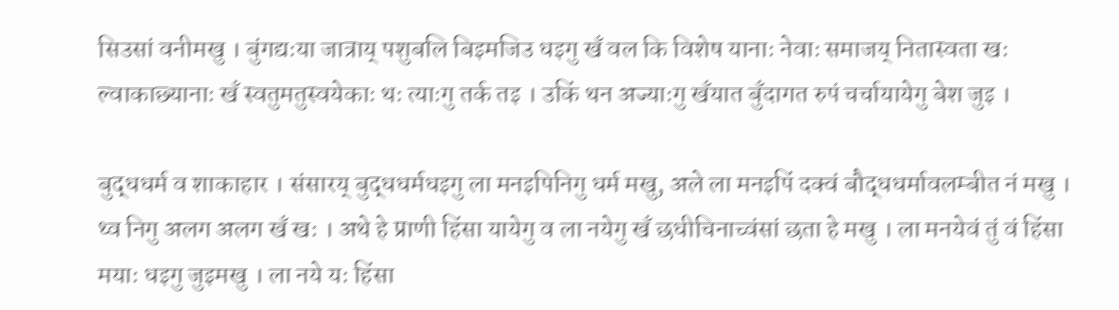सिउसां वनीमखु । बुंगद्यःया जात्राय् पशुबलि बिइमजिउ धइगु खँ वल कि विशेष यानाः नेवाः समाजय् नितास्वता खः ल्वाकाछ्यानाः खँ स्वतुमतुस्वयेकाः थः त्याःगु तर्क तइ । उकिं थन अज्याःगु खँयात बुँदागत रुपं चर्चायायेगु बेश जुइ ।

बुद्धधर्म व शाकाहार । संसारय् बुद्धधर्मधइगु ला मनइपिनिगु धर्म मखु, अले ला मनइपिं दक्वं बौद्धधर्मावलम्बीत नं मखु । थ्व निगु अलग अलग खँ खः । अथे हे प्राणी हिंसा यायेगु व ला नयेगु खँ छधीचिनाच्वंसां छता हे मखु । ला मनयेवं तुं वं हिंसा मयाः धइगु जुइमखु । ला नये यः हिंसा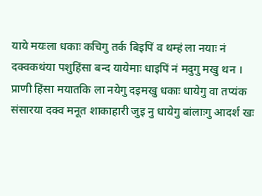याये मयःला धकाः कचिगु तर्क बिइपिं व थम्हं ला नयाः नं दक्वकथंया पशुहिंसा बन्द यायेमाः धाइपिं नं मदुगु मखु थन । प्राणी हिंसा मयातकि ला नयेगु दइमखु धकाः धायेगु वा तप्यंक संसारया दक्व मनूत शाकाहारी जुइ नु धायेगु बांलाःगु आदर्श खः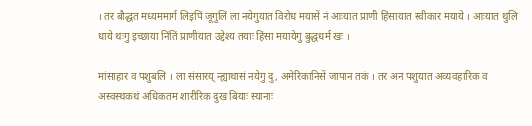। तर बौद्धत मध्यममार्ग लिइपिं जूगुलिं ला नयेगुयात विरोध मयासें नं आःयात प्राणी हिंसायात स्वीकार मयाये । आःयात थुलि धाये थःगु इच्छाया निंतिं प्राणीयात उद्देश्य तयाः हिंसा मयायेगु बुद्धधर्म खः ।

मांसाहार व पशुबलि । ला संसारय् न्ह्याथासं नयेगु दु, अमेरिकानिसें जापान तकं । तर अन पशुयात अव्यवहारिक व अस्वस्थकथं अधिकतम शारीरिक दुख बियाः स्यानाः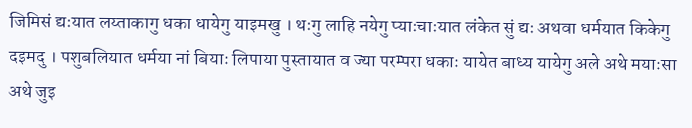जिमिसं द्यःयात लय्ताकागु धका धायेगु याइमखु । थःगु लाहि नयेगु प्याःचाःयात लंकेत सुं द्यः अथवा धर्मयात किकेगु दइमदु । पशुबलियात धर्मया नां बियाः लिपाया पुस्तायात व ज्या परम्परा धकाः यायेत बाध्य यायेगु अले अथे मयाःसा अथे जुइ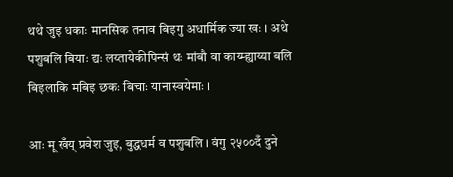थथे जुइ धकाः मानसिक तनाव बिइगु अधार्मिक ज्या खः । अथे पशुबलि बियाः द्यः लय्तायेकीपिन्सं थः मांबौ वा काय्म्ह्याय्या बलि बिइलाकि मबिइ छकः बिचाः यानास्वयेमाः ।

आः मू खँय् प्रवेश जुइ, बुद्धधर्म व पशुबलि । वंगु २५००दँ दुने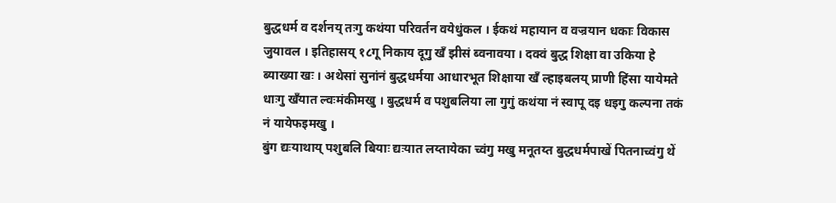बुद्धधर्म व दर्शनय् तःगु कथंया परिवर्तन वयेधुंकल । ईकथं महायान व वज्रयान धकाः विकास जुयावल । इतिहासय् १८गू निकाय दूगु खँ झीसं ब्वनावया । दक्वं बुद्ध शिक्षा वा उकिया हे ब्याख्या खः । अथेसां सुनांनं बुद्धधर्मया आधारभूत शिक्षाया खँ ल्हाइबलय् प्राणी हिंसा यायेमते धाःगु खँयात ल्वःमंकीमखु । बुद्धधर्म व पशुबलिया ला गुगुं कथंया नं स्वापू दइ धइगु कल्पना तकं नं यायेफइमखु ।
बुंग द्यःयाथाय् पशुबलि बियाः द्यःयात लय्तायेका च्वंगु मखु मनूतय्त बुद्धधर्मपाखें पितनाच्वंगु थें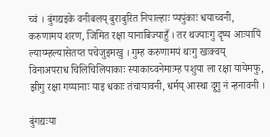च्वं । बुंगद्यइके वनीबलय् बुराबुरित निपाल्हाः प्यपुंकाः धयाच्वनी, करुणामय शरण, जिमित रक्षा यानाबिज्याहुँ । तर थज्याःगु दृष्य आःयापिं ल्याय्म्हल्यासेतय्त पचेजुइमखु । गुम्ह करुणामयं थःगु खःक्वय् विनाअपराध चिलिचिलियाकाः स्याकाच्वनेमाःम्ह पशुया ला रक्षा यायेमफु, झीगु रक्षा गय्यानाः याइ धकाः तंचायावनी, धर्मय् आस्था दूगु नं न्हनावनी ।

बुंगद्यःया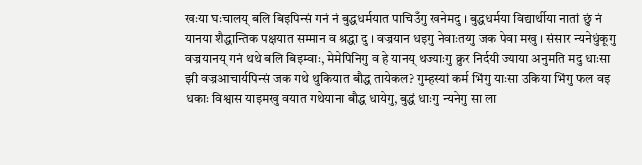खःया घःचालय् बलि बिइपिन्सं गनं नं बुद्धधर्मयात पाचिउँगु खनेमदु । बुद्धधर्मया विद्यार्थीया नातां छुं नं यानया शैद्धान्तिक पक्षयात सम्मान व श्रद्धा दु । वज्रयान धइगु नेवाःतय्गु जक पेवा मखु । संसार न्यनेधुंकूगु वज्रयानय् गनं थथे बलि बिइम्वाः, मेमेपिनिगु व हे यानय् थज्याःगु क्रुर निर्दयी ज्याया अनुमति मदु धाःसा झी वज्रआचार्यपिन्सं जक गथे थुकियात बौद्ध तायेकल? गुम्हस्यां कर्म भिंगु याःसा उकिया भिंगु फल वइ धकाः विश्वास याइमखु वयात गथेयाना बौद्ध धायेगु, बुद्धं धाःगु न्यनेगु सा ला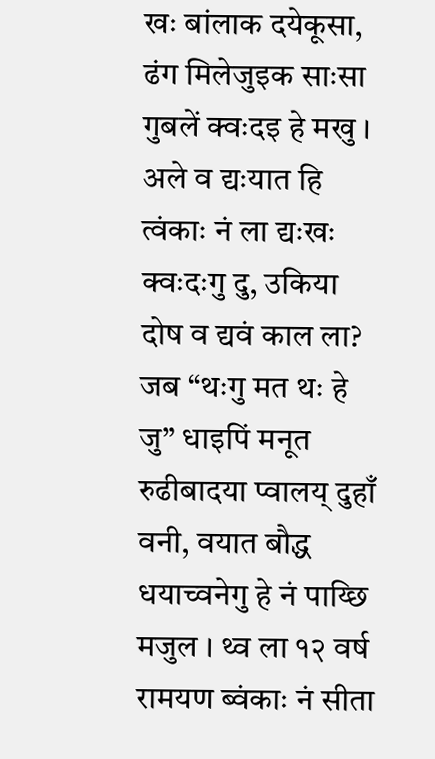खः बांलाक दयेकूसा, ढंग मिलेजुइक साःसा गुबलें क्वःदइ हे मखु । अले व द्यःयात हि त्वंकाः नं ला द्यःखः क्वःदःगु दु, उकिया दोष व द्यवं काल ला? जब “थःगु मत थः हे जु” धाइपिं मनूत रुढीबादया प्वालय् दुहाँ वनी, वयात बौद्ध धयाच्वनेगु हे नं पाय्छि मजुल । थ्व ला १२ वर्ष रामयण ब्वंकाः नं सीता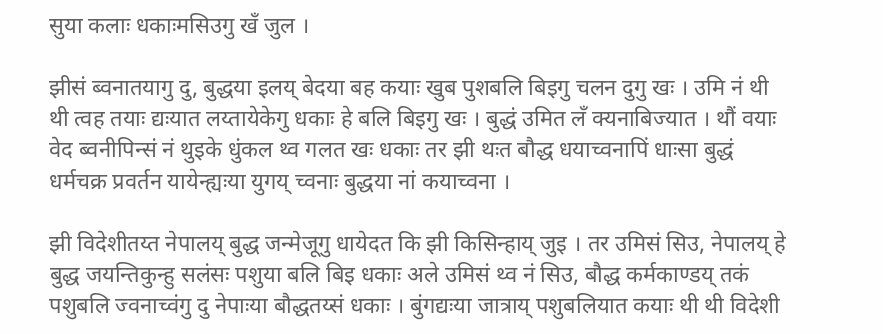सुया कलाः धकाःमसिउगु खँ जुल ।

झीसं ब्वनातयागु दु, बुद्धया इलय् बेदया बह कयाः खुब पुशबलि बिइगु चलन दुगु खः । उमि नं थी थी त्वह तयाः द्यःयात लय्तायेकेगु धकाः हे बलि बिइगु खः । बुद्धं उमित लँ क्यनाबिज्यात । थौं वयाः वेद ब्वनीपिन्सं नं थुइके धुंकल थ्व गलत खः धकाः तर झी थःत बौद्ध धयाच्वनापिं धाःसा बुद्धं धर्मचक्र प्रवर्तन यायेन्ह्यःया युगय् च्वनाः बुद्धया नां कयाच्वना ।

झी विदेशीतय्त नेपालय् बुद्ध जन्मेजूगु धायेदत कि झी किसिन्हाय् जुइ । तर उमिसं सिउ, नेपालय् हे बुद्ध जयन्तिकुन्हु सलंसः पशुया बलि बिइ धकाः अले उमिसं थ्व नं सिउ, बौद्ध कर्मकाण्डय् तकं पशुबलि ज्वनाच्वंगु दु नेपाःया बौद्धतय्सं धकाः । बुंगद्यःया जात्राय् पशुबलियात कयाः थी थी विदेशी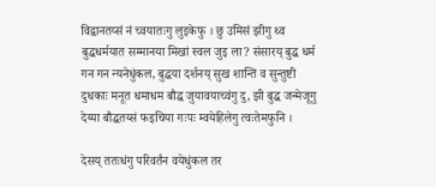विद्वानतय्सं नं च्वयातःगु लुइकेफु । छु उमिसं झीगु थ्व बुद्धधर्मयात सम्मानया मिखां स्वल जुइ ला? संसारय् बुद्ध धर्म गन गन न्यनेधुंकल, बुद्धया दर्शनय् सुख शान्ति व सुन्तुष्टी दुधकाः मनूत धमाधम बौद्ध जुयावयाच्वंगु दु, झी बुद्ध जन्मेजूगु देय्या बौद्धतय्सं फइचिया गःपः म्वयेहिलेगु त्वःतेमफुनि ।

देसय् ततःधंगु परिवर्तंन वयेधुंकल तर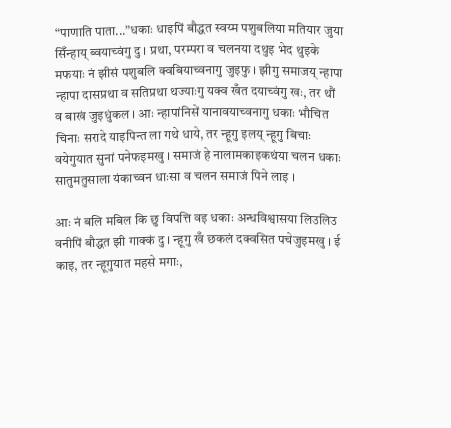“पाणाति पाता...”धकाः धाइपिं बौद्धत स्वय्म पशुबलिया मतियार जुया सिँन्हाय् ब्वयाच्वंगु दु । प्रथा, परम्परा व चलनया दथुइ भेद थुइके मफयाः नं झीसं पशुबलि क्वबियाच्वनागु जुइफु । झीगु समाजय् न्हापा न्हापा दासप्रथा व सतिप्रथा थज्याःगु यक्व खँत दयाच्वंगु खः, तर थौं व बाखं जुइधुंकल । आः न्हापांनिसें यानावयाच्वनागु धकाः भौचित चिनाः सरादे याइपिन्त ला गथे धाये, तर न्हूगु इलय् न्हूगु बिचाः वयेगुयात सुनां पनेफइमखु । समाजं हे नालामकाइकथंया चलन धकाः सातुमतुसाला यंकाच्वन धाःसा व चलन समाजं पिने लाइ ।

आः नं बलि मबिल कि छु विपत्ति वइ धकाः अन्धविश्वासया लिउलिउ वनीपिं बौद्धत झी गाक्कं दु । न्हूगु खँ छकलं दक्वसित पचेजुइमखु । ई काइ, तर न्हूगुयात महसे मगाः,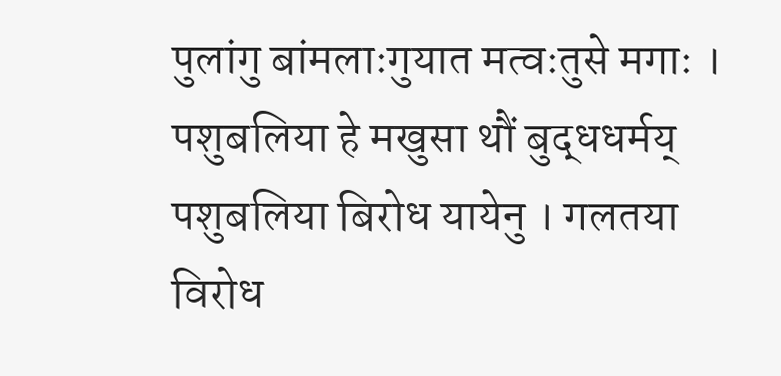पुलांगु बांमलाःगुयात मत्वःतुसे मगाः । पशुबलिया हे मखुसा थौं बुद्धधर्मय् पशुबलिया बिरोध यायेनु । गलतया विरोध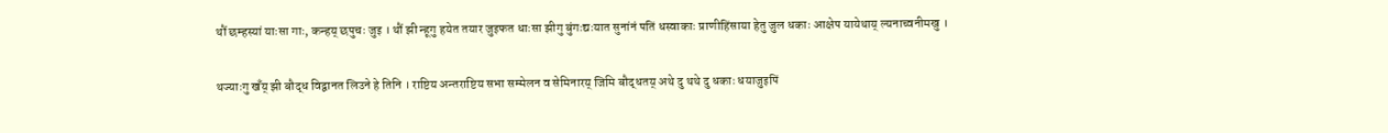थौं छम्हस्यां याःसा गाः, कन्हय् छपुचः जुइ । थौं झी न्हूगु हयेत तयार जुइफत धाःसा झीगु बुंगःद्यःयात सुनांनं पतिं धस्वाकाः प्राणीहिंसाया हेतु जुल धकाः आक्षेप यायेथाय् ल्यनाच्वनीमखु ।

थज्याःगु खँय् झी बौद्ध विद्वानत लिउने हे तिनि । राष्टिय अन्तराष्टिय सभा सम्मेलन व सेमिनारय् जिमि बौद्धतय् अथे दु थथे दु धकाः धयाजुइपिं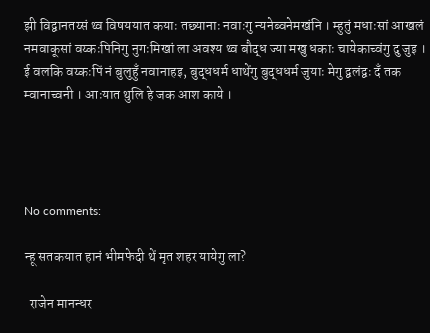झी विद्वानतय्सं थ्व विषययात कयाः तछ्यानाः नवाःगु न्यनेब्वनेमखंनि । म्हुतुं मधाःसां आखलं नमवाकूसां वय्कःपिनिगु नुगःमिखां ला अवश्य थ्व बौद्ध ज्या मखु धकाः चायेकाच्वंगु दु जुइ । ई वलकि वय्कःपिं नं बुलुहुँ नवानाहइ, बुद्धधर्म धाथेंगु बुद्धधर्म जुयाः मेगु द्वलंद्वः दँ तक म्वानाच्वनी । आःयात थुलि हे जक आश काये ।




No comments:

न्हू सतकयात हानं भीमफेदी थें मृत शहर यायेगु ला?

  राजेन मानन्धर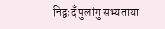निद्वःदँ पुलांगु सभ्यताया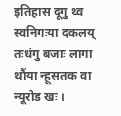इतिहास दूगु थ्व स्वनिगःया दकलय् तःधंगु बजाः लागा थौंया न्हूसतक वा न्यूरोड खः ।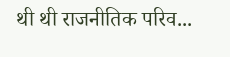थी थी राजनीतिक परिव...